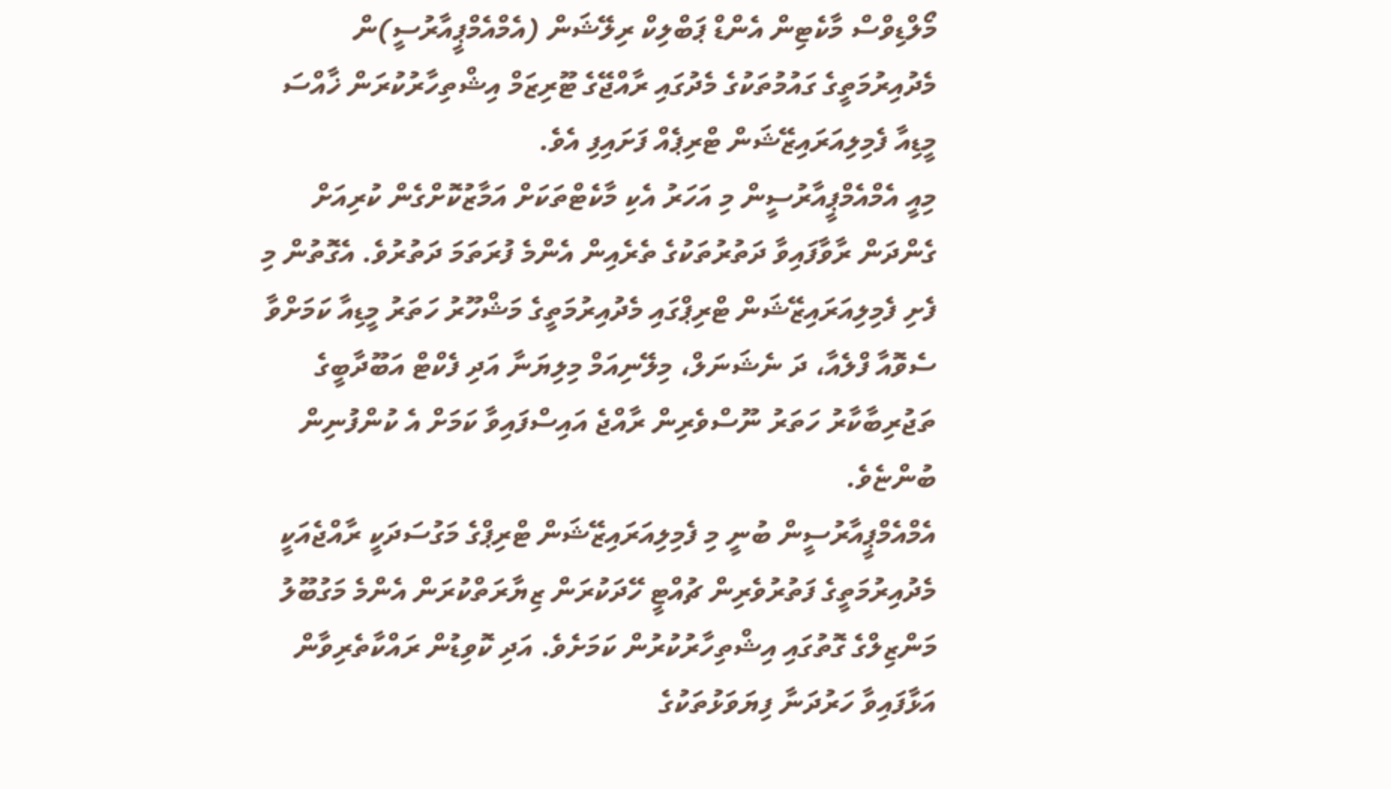މޯލްޑިވްސް މާކެޓިން އެންޑް ޕަބްލިކް ރިލޭޝަން (އެމްއެމްޕީއާރުސީ)ން މެދުއިރުމަތީގެ ގައުމުތަކުގެ މެދުގައި ރާއްޖޭގެ ޓޫރިޒަމް އިޝްތިހާރުކުރަން ޚާއްސަ މީޑިއާ ފެމިލިއަރައިޒޭޝަން ޓްރިޕެއް ފަށައިފި އެވެ.
މިއީ އެމްއެމްޕީއާރުސީން މި އަހަރު އެކި މާކެޓްތަކަށް އަމާޒުކޮށްގެން ކުރިއަށް ގެންދަން ރާވާފައިވާ ދަތުރުތަކުގެ ތެރެއިން އެންމެ ފުރަތަމަ ދަތުރުވެ. އެގޮތުން މި ފެށި ފެމިލިއަރައިޒޭޝަން ޓްރިޕްގައި މެދުއިރުމަތީގެ މަޝްހޫރު ހަތަރު މީޑިއާ ކަމަށްވާ ސެވޮއާ ފްލެއާ، ދަ ނެޝަނަލް، މިލޭނިއަމް މިލިޔަނާ އަދި ފެކްޓް އަބޫދާބީގެ ތަޖުރިބާކާރު ހަތަރު ނޫސްވެރިން ރާއްޖެ އައިސްފައިވާ ކަމަށް އެ ކުންފުނިން ބުންޏެވެ.
އެމްއެމްޕީއާރުސީން ބުނީ މި ފެމިލިއަރައިޒޭޝަން ޓްރިޕްގެ މަގުސަދަކީ ރާއްޖެއަކީ މެދުއިރުމަތީގެ ފަތުރުވެރިން ޗުއްޓީ ހޭދަކުރަން ޒިޔާރަތްކުރަން އެންމެ މަގުބޫލު މަންޒިލްގެ ގޮތުގައި އިޝްތިހާރުކުރުން ކަމަށެވެ. އަދި ކޮވިޑުން ރައްކާތެރިވާން އަޅާފައިވާ ހަރުދަނާ ފިޔަވަޅުތަކުގެ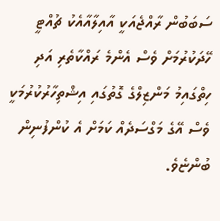ސަބަބުން ރާއްޖެއަކީ އާއިލާއާއެކު ޗުއްޓީ ހޭދަކުރުމަށް ވެސް އެންމެ ރައްކާތެރި އަދި ހިތްގައިމު މަންޒިލްގެ ގޮތުގައި އިޝްތިހާރުކުރުމަކީ ވެސް އޭގެ މަގްސަދެއް ކަމަށް އެ ކުންފުނިން ބުންޏެވެ.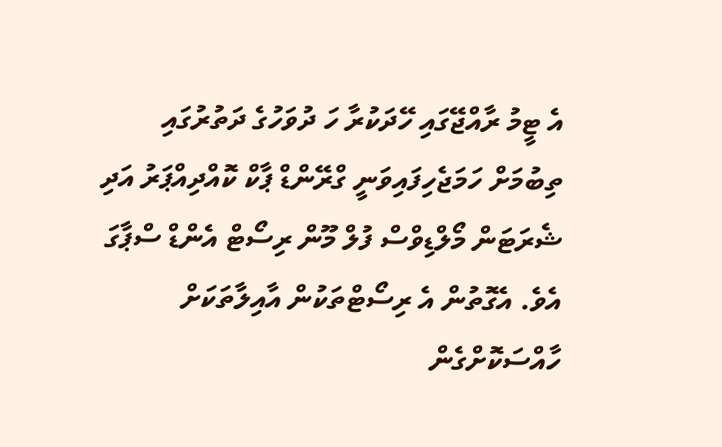އެ ޓީމު ރާއްޖޭގައި ހޭދަކުރާ ހަ ދުވަހުގެ ދަތުރުގައި ތިބުމަށް ހަމަޖެހިފައިވަނީ ގްރޭންޑް ޕާކް ކޮއްދިއްޕަރު އަދި ޝެރަޓަން މޯލްޑިވްސް ފުލް މޫން ރިސޯޓް އެންޑް ސްޕާގަ އެވެ. އެގޮތުން އެ ރިސޯޓްތަކުން އާއިލާތަކަށް ހާއްސަކޮށްގެން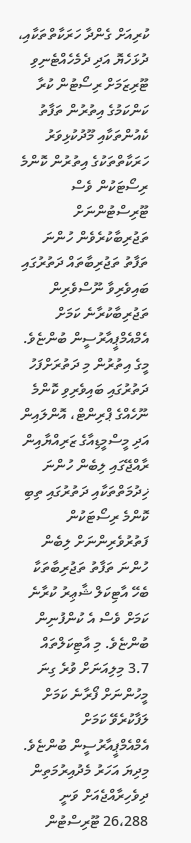ކުރިއަށް ގެންދާ ހަރަކާތްތަކާއި، ދުޅަހެޔޮ އަދި ދެމެހެއްޓެނިވި ޓޫރިޒަމަށް ރިސޯޓުން ކުރާ ކަންކަމުގެ އިތުރުން ތަފާތު ކެއުންތަކާއި މޫދުކުޅިވަރު ހަރަކާތްތަކުގެ އިތުރުން ކޮންމެ ރިސޯޓަކުން ވެސް ޓޫރިސްޓުންނަށް ތަޖުރިބާކުރެވެން ހުންނަ ތަފާތު ތަޖުރިބާތައް ދަތުރުގައި ބައިވެރިވާ ނޫސްވެރިން ތަޖުރިބާކުރާނެ ކަމަށް އެމްއެމްޕީއާރުސީން ބުންޏެވެ.
މީގެ އިތުރުން މި ދަތުރަށްފަހު ދަތުރުގައި ބައިވެރިވި ކޮންމެ ނޫހެއްގެ ޕްރިންޓް، އޮންލައިން އަދި މީސްމީޑިއާގެ ޒަރިއްޔާއިން ރާއްޖޭގައި ލިބެން ހުންނަ ޚިދުމަތްތަކާއި ދަތުރުގައި ތިބި ކޮންމެ ރިސޯޓަކުން ފަތުރުވެރިންނަށް ލިބެން ހުންނަ ތަފާތު ތަޖުރިބާތަކާ ބެހޭ އާޓިކަލް ޝާޢިރު ކުރާނެ ކަމަށް ވެސް އެ ކުންފުނިން ބުންޏެވެ. މި އާޓިކަލްތައް 3.7 މިލިއަނަށް ވުރެ ގިނަ މީހުންނަށް ފޯރާނެ ކަމަށް ލަފާކުރެވޭ ކަމަށް އެމްއެމްޕީއާރުސީން ބުންޏެވެ.
މިދިޔަ އަހަރު މެދުއިރުމަތިން ދިވެހިރާއްޖެއަށް ވަނީ 26،288 ޓޫރިސްޓުން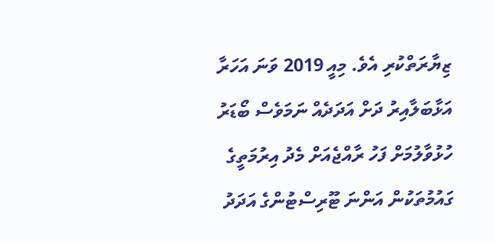ޒިޔާރަތްކުރި އެވެ. މިއީ 2019 ވަނަ އަހަރާ އަޅާބަލާއިރު ދަށް އަދަދެއް ނަމަވެސް ބޯޑަރު ހުޅުވާލުމަށް ފަހު ރާއްޖެއަށް މެދު އިރުމަތީގެ ގައުމުތަކުން އަންނަ ޓޫރިސްޓުންގެ އަދަދު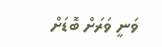ވަނީ ވަރަށް ބޮޑަށް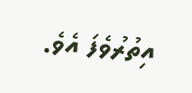އިތުރުވެފަ އެވެ.